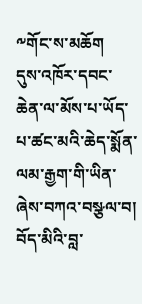༸གོང་ས་མཆོག
དུས་འཁོར་དབང་ཆེན་ལ་མོས་པ་ཡོད་པ་ཚང་མའི་ཆེད་སྨོན་ལམ་རྒྱག་གི་ཡིན་ཞེས་བཀའ་བསྩལ་བ།
བོད་མིའི་བླ་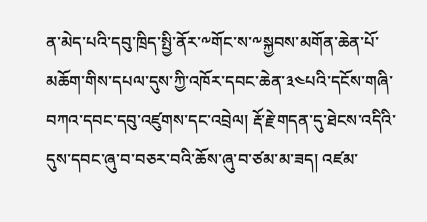ན་མེད་པའི་དབུ་ཁྲིད་སྤྱི་ནོར་༸གོང་ས་༸སྐྱབས་མགོན་ཆེན་པོ་མཆོག་གིས་དཔལ་དུས་ཀྱི་འཁོར་དབང་ཆེན་༣༤པའི་དངོས་གཞི་བཀའ་དབང་དབུ་འཛུགས་དང་འབྲེལ། རྡོ་རྗེ་གདན་དུ་ཐེངས་འདིའི་དུས་དབང་ཞུ་བ་བཅར་བའི་ཆོས་ཞུ་བ་ཙམ་མ་ཟད། འཛམ་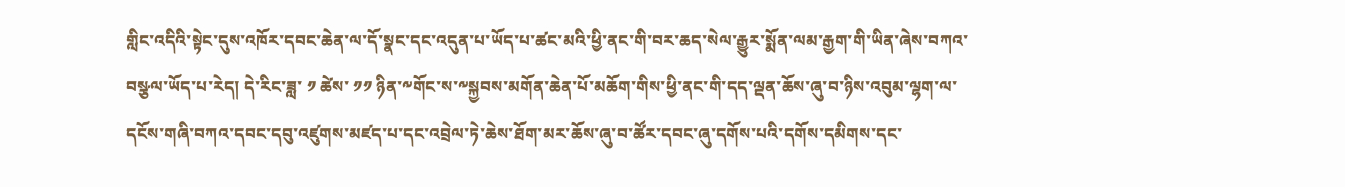གླིང་འདིའི་སྟེང་དུས་འཁོར་དབང་ཆེན་ལ་དོ་སྣང་དང་འདུན་པ་ཡོད་པ་ཚང་མའི་ཕྱི་ནང་གི་བར་ཆད་སེལ་རྒྱུར་སྨོན་ལམ་རྒྱག་གི་ཡིན་ཞེས་བཀའ་བསྩལ་ཡོད་པ་རེད། དེ་རིང་ཟླ་ ༡ ཚེས་ ༡༡ ཉིན་༸གོང་ས་༸སྐྱབས་མགོན་ཆེན་པོ་མཆོག་གིས་ཕྱི་ནང་གི་དད་ལྡན་ཆོས་ཞུ་བ་ཉིས་འབུམ་ལྷག་ལ་དངོས་གཞི་བཀའ་དབང་དབུ་འཛུགས་མཛད་པ་དང་འབྲེལ་ཏེ་ཆེས་ཐོག་མར་ཆོས་ཞུ་བ་ཚོར་དབང་ཞུ་དགོས་པའི་དགོས་དམིགས་དང་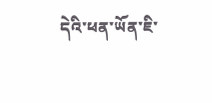དེའི་ཕན་ཡོན་ཇི་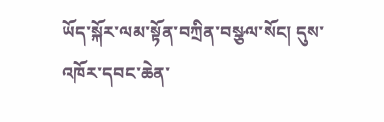ཡོད་སྐོར་ལམ་སྟོན་བཀྲིན་བསྩལ་སོང། དུས་འཁོར་དབང་ཆེན་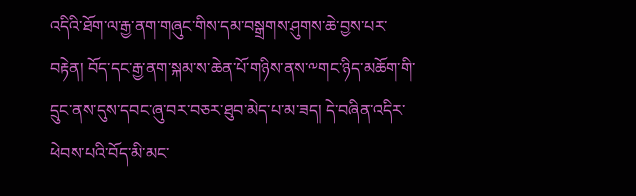འདིའི་ཐོག་ལ་རྒྱ་ནག་གཞུང་གིས་དམ་བསྒྲགས་ཤུགས་ཆེ་བྱས་པར་བརྟེན། བོད་དང་རྒྱ་ནག་སྐམ་ས་ཆེན་པོ་གཉིས་ནས་༸གང་ཉིད་མཆོག་གི་དྲུང་ནས་དུས་དབང་ཞུ་བར་བཅར་ཐུབ་མེད་པ་མ་ཟད། དེ་བཞིན་འདིར་ཕེབས་པའི་བོད་མི་མང་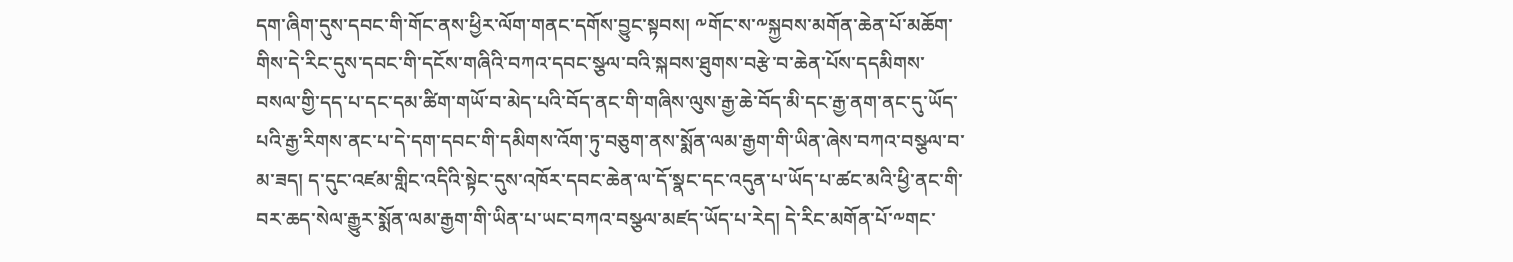དག་ཞིག་དུས་དབང་གི་གོང་ནས་ཕྱིར་ལོག་གནང་དགོས་བྱུང་སྟབས། ༸གོང་ས་༸སྐྱབས་མགོན་ཆེན་པོ་མཆོག་གིས་དེ་རིང་དུས་དབང་གི་དངོས་གཞིའི་བཀའ་དབང་སྩལ་བའི་སྐབས་ཐུགས་བརྩེ་བ་ཆེན་པོས་དདམིགས་བསལ་གྱི་དད་པ་དང་དམ་ཚིག་གཡོ་བ་མེད་པའི་བོད་ནང་གི་གཞིས་ལུས་རྒྱ་ཆེ་བོད་མི་དང་རྒྱ་ནག་ནང་དུ་ཡོད་པའི་རྒྱ་རིགས་ནང་པ་དེ་དག་དབང་གི་དམིགས་འོག་ཏུ་བཅུག་ནས་སྨོན་ལམ་རྒྱག་གི་ཡིན་ཞེས་བཀའ་བསྩལ་བ་མ་ཟད། ད་དུང་འཛམ་གླིང་འདིའི་སྟེང་དུས་འཁོར་དབང་ཆེན་ལ་དོ་སྣང་དང་འདུན་པ་ཡོད་པ་ཚང་མའི་ཕྱི་ནང་གི་བར་ཆད་སེལ་རྒྱུར་སྨོན་ལམ་རྒྱག་གི་ཡིན་པ་ཡང་བཀའ་བསྩལ་མཛད་ཡོད་པ་རེད། དེ་རིང་མགོན་པོ་༸གང་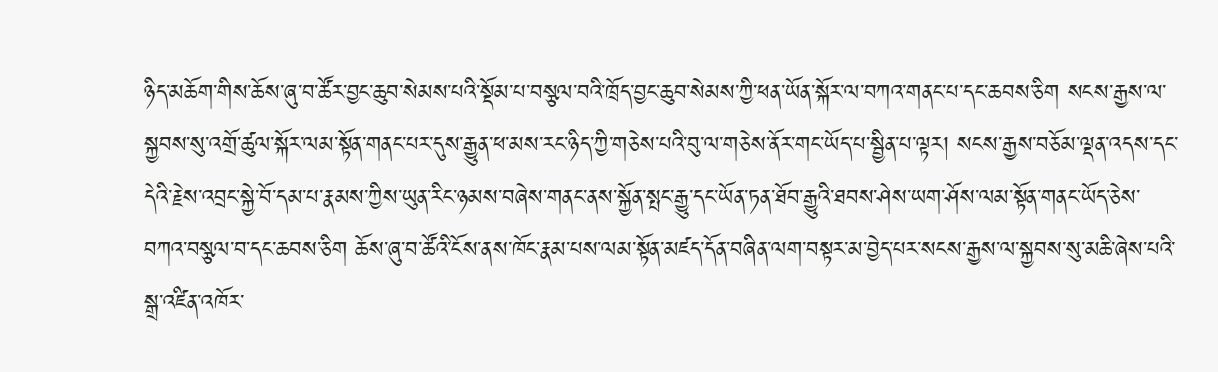ཉིད་མཆོག་གིས་ཆོས་ཞུ་བ་ཚོར་བྱང་ཆུབ་སེམས་པའི་སྡོམ་པ་བསྩལ་བའི་ཁྲོད་བྱང་ཆུབ་སེམས་ཀྱི་ཕན་ཡོན་སྐོར་ལ་བཀའ་གནང་པ་དང་ཆབས་ཅིག སངས་རྒྱས་ལ་སྐྱབས་སུ་འགྲོ་ཚུལ་སྐོར་ལམ་སྟོན་གནང་པར་དུས་རྒྱུན་ཕ་མས་རང་ཉིད་ཀྱི་གཅེས་པའི་བུ་ལ་གཅེས་ནོར་གང་ཡོད་པ་སྦྱིན་པ་ལྟར། སངས་རྒྱས་བཅོམ་ལྡན་འདས་དང་དེའི་རྗེས་འབྲང་སྐྱེ་བོ་དམ་པ་རྣམས་ཀྱིས་ཡུན་རིང་ཉམས་བཞེས་གནང་ནས་སྐྱོན་སྤང་རྒྱུ་དང་ཡོན་ཏན་ཐོབ་རྒྱུའི་ཐབས་ཤེས་ཡག་ཤོས་ལམ་སྟོན་གནང་ཡོད་ཅེས་བཀའ་བསྩལ་བ་དང་ཆབས་ཅིག ཆོས་ཞུ་བ་ཚོའི་ངོས་ནས་ཁོང་རྣམ་པས་ལམ་སྟོན་མཛད་དོན་བཞིན་ལག་བསྟར་མ་བྱེད་པར་སངས་རྒྱས་ལ་སྐྱབས་སུ་མཆི་ཞེས་པའི་སྒྲ་འཛིན་འཁོར་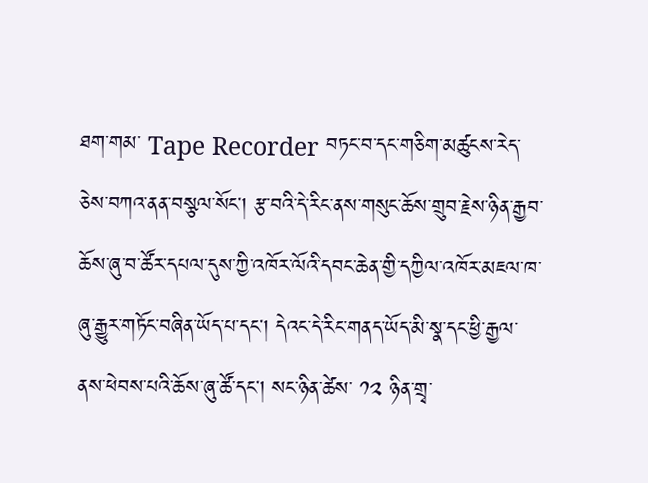ཐག་གམ་ Tape Recorder བཏང་བ་དང་གཅིག་མཚུངས་རེད་ཅེས་བཀའ་ནན་བསྩལ་སོང། རྩ་བའི་དེ་རིང་ནས་གསུང་ཆོས་གྲུབ་རྗེས་ཉིན་རྒྱབ་ཆོས་ཞུ་བ་ཚོར་དཔལ་དུས་ཀྱི་འཁོར་ལོའི་དབང་ཆེན་གྱི་དཀྱིལ་འཁོར་མཇལ་ཁ་ཞུ་རྒྱུར་གཏོང་བཞིན་ཡོད་པ་དང། དེའང་དེ་རིང་གནད་ཡོད་མི་སྣ་དང་ཕྱི་རྒྱལ་ནས་ཕེབས་པའི་ཆོས་ཞུ་ཚོ་དང། སང་ཉིན་ཚེས་ ༡༢ ཉིན་གྲྭ་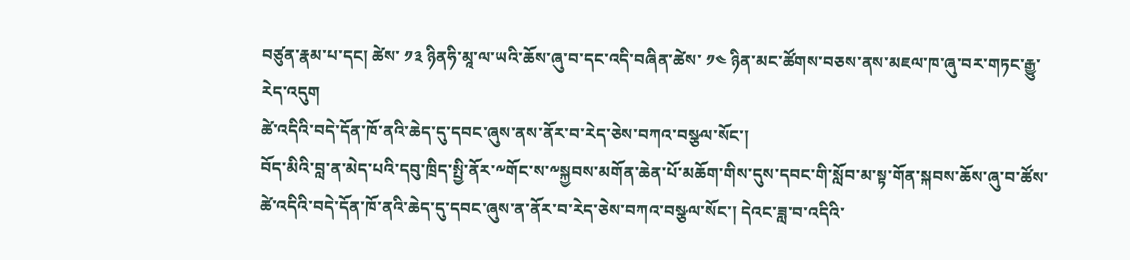བཙུན་རྣམ་པ་དང། ཚེས་ ༡༣ ཉིནཧི་མཱ་ལ་ཡའི་ཆོས་ཞུ་བ་དང་འདི་བཞིན་ཚེས་ ༡༤ ཉིན་མང་ཚོགས་བཅས་ནས་མཇལ་ཁ་ཞུ་བར་གཏང་རྒྱུ་རེད་འདུག
ཚེ་འདིའི་བདེ་དོན་ཁོ་ནའི་ཆེད་དུ་དབང་ཞུས་ནས་ནོར་བ་རེད་ཅེས་བཀའ་བསྩལ་སོང་།
བོད་མིའི་བླ་ན་མེད་པའི་དབུ་ཁྲིད་སྤྱི་ནོར་༸གོང་ས་༸སྐྱབས་མགོན་ཆེན་པོ་མཆོག་གིས་དུས་དབང་གི་སློབ་མ་སྟ་གོན་སྐབས་ཆོས་ཞུ་བ་ཚོས་ཚེ་འདིའི་བདེ་དོན་ཁོ་ནའི་ཆེད་དུ་དབང་ཞུས་ན་ནོར་བ་རེད་ཅེས་བཀའ་བསྩལ་སོང་། དེའང་ཟླ་བ་འདིའི་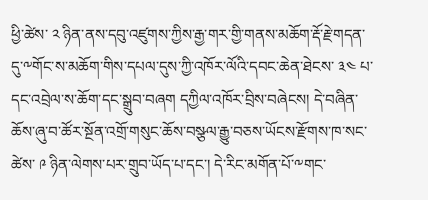ཕྱི་ཚེས་ ༢ ཉིན་ནས་དབུ་འཛུགས་ཀྱིས་རྒྱ་གར་གྱི་གནས་མཆོག་རྡོ་རྗེ་གདན་དུ་༸གོང་ས་མཆོག་གིས་དཔལ་དུས་ཀྱི་འཁོར་ལོའི་དབང་ཆེན་ཐེངས་ ༣༤ པ་དང་འབྲེལ་ས་ཆོག་དང་སྒྲུབ་བཞག དཀྱིལ་འཁོར་བྲིས་བཞེངས། དེ་བཞིན་ཆོས་ཞུ་བ་ཚོར་སྔོན་འགྲོ་གསུང་ཆོས་བསྩལ་རྒྱུ་བཅས་ཡོངས་རྫོགས་ཁ་སང་ཚེས་ ༩ ཉིན་ལེགས་པར་གྲུབ་ཡོད་པ་དང་། དེ་རིང་མགོན་པོ་༸གང་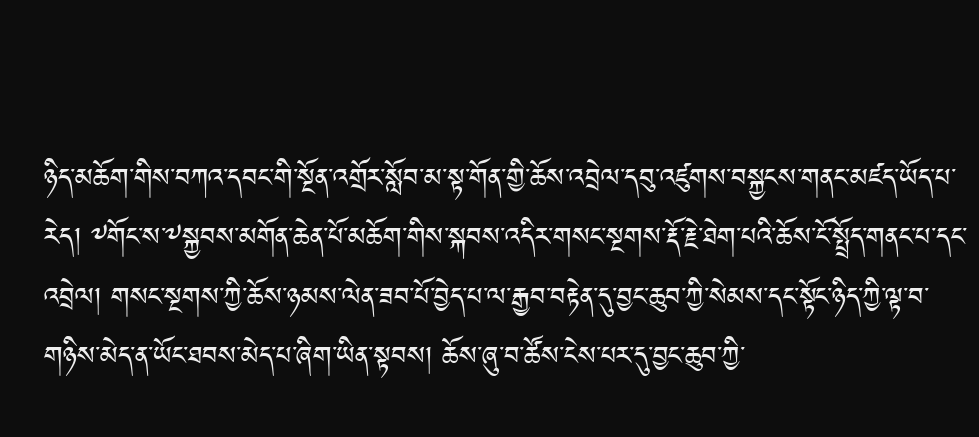ཉིད་མཆོག་གིས་བཀའ་དབང་གི་སྔོན་འགྲོར་སློབ་མ་སྟ་གོན་གྱི་ཆོས་འབྲེལ་དབུ་འཛུགས་བསྐྱངས་གནང་མཛད་ཡོད་པ་རེད། ༸གོང་ས་༸སྐྱབས་མགོན་ཆེན་པོ་མཆོག་གིས་སྐབས་འདིར་གསང་སྔགས་རྡོ་རྗེ་ཐེག་པའི་ཆོས་ངོ་སྤྲོད་གནང་པ་དང་འབྲེལ། གསང་སྔགས་ཀྱི་ཆོས་ཉམས་ལེན་ཟབ་པོ་བྱེད་པ་ལ་རྒྱབ་བརྟེན་དུ་བྱང་ཆུབ་ཀྱི་སེམས་དང་སྟོང་ཉིད་ཀྱི་ལྟ་བ་གཉིས་མེད་ན་ཡོང་ཐབས་མེད་པ་ཞིག་ཡིན་སྟབས། ཆོས་ཞུ་བ་ཚོས་ངེས་པར་དུ་བྱང་ཆུབ་ཀྱི་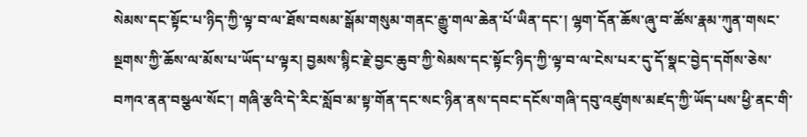སེམས་དང་སྟོང་པ་ཉིད་ཀྱི་ལྟ་བ་ལ་ཐོས་བསམ་སྒོམ་གསུམ་གནང་རྒྱུ་གལ་ཆེན་པོ་ཡིན་དང་། ལྷག་དོན་ཆོས་ཞུ་བ་ཚོས་རྣམ་ཀུན་གསང་སྔགས་ཀྱི་ཆོས་ལ་མོས་པ་ཡོད་པ་ལྟར། བྱམས་སྙིང་རྗེ་བྱང་ཆུབ་ཀྱི་སེམས་དང་སྟོང་ཉིད་ཀྱི་ལྟ་བ་ལ་ངེས་པར་དུ་དོ་སྣང་བྱེད་དགོས་ཅེས་བཀའ་ནན་བསྩལ་སོང་། གཞི་རྩའི་དེ་རིང་སློབ་མ་སྟ་གོན་དང་སང་ཉིན་ནས་དབང་དངོས་གཞི་དབུ་འཛུགས་མཛད་ཀྱི་ཡོད་པས་ཕྱི་ནང་གི་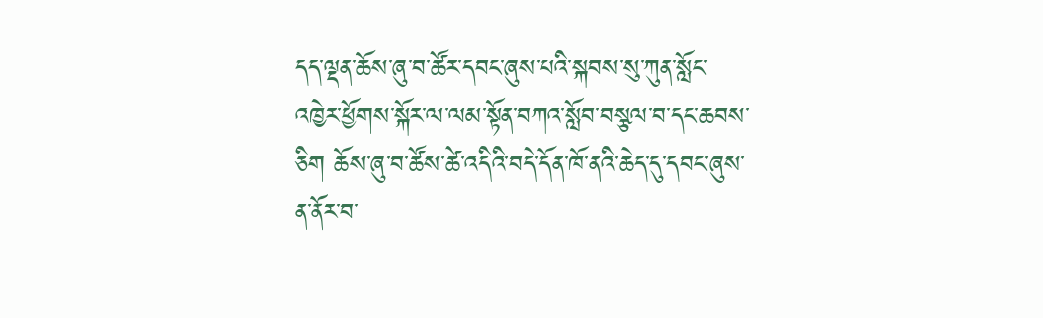དད་ལྡན་ཆོས་ཞུ་བ་ཚོར་དབང་ཞུས་པའི་སྐབས་སུ་ཀུན་སློང་འཁྱེར་ཕྱོགས་སྐོར་ལ་ལམ་སྟོན་བཀའ་སློབ་བསྩལ་བ་དང་ཆབས་ཅིག ཆོས་ཞུ་བ་ཚོས་ཚེ་འདིའི་བདེ་དོན་ཁོ་ནའི་ཆེད་དུ་དབང་ཞུས་ན་ནོར་བ་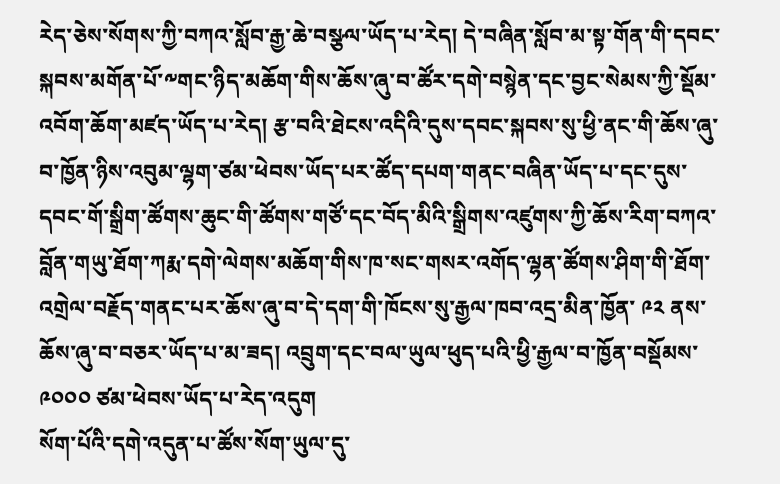རེད་ཅེས་སོགས་ཀྱི་བཀའ་སློབ་རྒྱ་ཆེ་བསྩལ་ཡོད་པ་རེད། དེ་བཞིན་སློབ་མ་སྟ་གོན་གི་དབང་སྐབས་མགོན་པོ་༸གང་ཉིད་མཆོག་གིས་ཆོས་ཞུ་བ་ཚོར་དགེ་བསྙེན་དང་བྱང་སེམས་ཀྱི་སྡོམ་འབོག་ཆོག་མཛད་ཡོད་པ་རེད། རྩ་བའི་ཐེངས་འདིའི་དུས་དབང་སྐབས་སུ་ཕྱི་ནང་གི་ཆོས་ཞུ་བ་ཁྱོན་ཉིས་འབུམ་ལྷག་ཙམ་ཕེབས་ཡོད་པར་ཚོད་དཔག་གནང་བཞིན་ཡོད་པ་དང་དུས་དབང་གོ་སྒྲིག་ཚོགས་ཆུང་གི་ཚོགས་གཙོ་དང་བོད་མིའི་སྒྲིགས་འཛུགས་ཀྱི་ཆོས་རིག་བཀའ་བློན་གཡུ་ཐོག་ཀརྨ་དགེ་ལེགས་མཆོག་གིས་ཁ་སང་གསར་འགོད་ལྷན་ཚོགས་ཤིག་གི་ཐོག་འགྲེལ་བརྗོད་གནང་པར་ཆོས་ཞུ་བ་དེ་དག་གི་ཁོངས་སུ་རྒྱལ་ཁབ་འདྲ་མིན་ཁྱོན་ ༩༢ ནས་ཆོས་ཞུ་བ་བཅར་ཡོད་པ་མ་ཟད། འབྲུག་དང་བལ་ཡུལ་ཕུད་པའི་ཕྱི་རྒྱལ་བ་ཁྱོན་བསྡོམས་ ༩༠༠༠ ཙམ་ཕེབས་ཡོད་པ་རེད་འདུག
སོག་པོའི་དགེ་འདུན་པ་ཚོས་སོག་ཡུལ་དུ་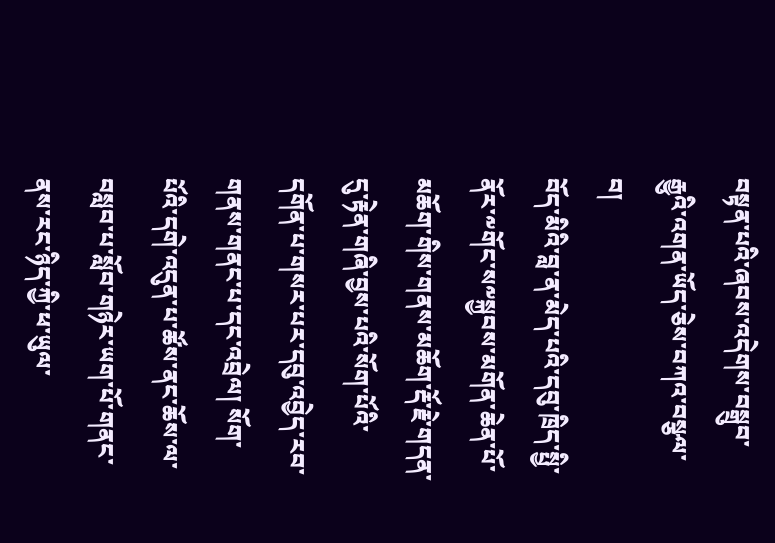བསྟན་པའི་ཞབས་འདེགས་བསྒྲུབ་རྒྱུའི་འགན་ཡོད་ཅེས་བཀའ་བསྩལ་བ།
བོད་མིའི་བླ་ན་མེད་པའི་དབུ་ཁྲིད་སྤྱི་ནོར་༸གོང་ས༸སྐྱབས་མགོན་ཆེན་པོ་མཆོག་གིས་གནས་མཆོག་རྡོ་རྗེ་གདན་དུ་རྟེན་གཞི་བྱས་པའི་སོག་པོའི་དགོན་པ་གསར་པར་དབུ་འབྱེད་རབ་གནས་གནང་པ་དང་འབྲེལ། སོག་པོའི་དགེ་འདུན་པ་ཚོས་ནང་ཆོས་ལ་བསླབ་པ་སློབ་གཉེར་ཡག་པོ་གནང་ནས་རང་ཉིད་ཀྱི་ཕ་ཡུལ་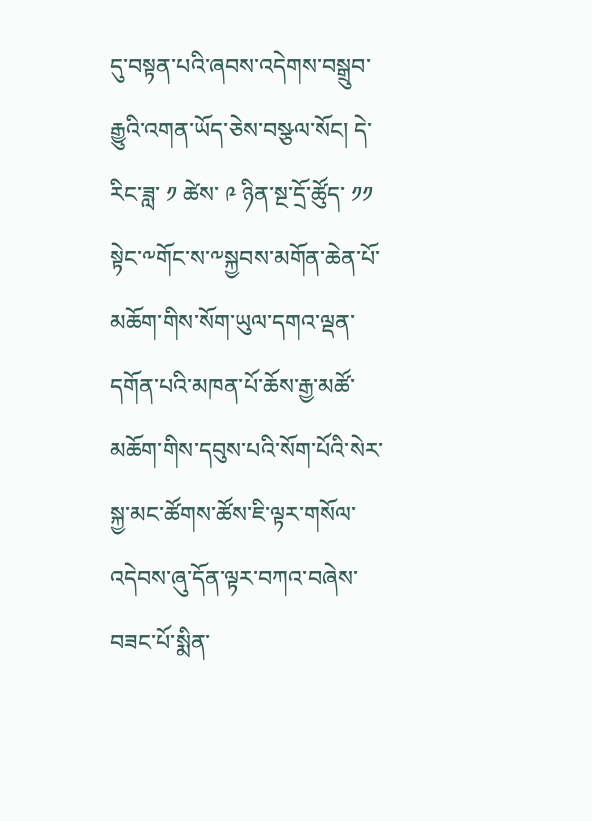དུ་བསྟན་པའི་ཞབས་འདེགས་བསྒྲུབ་རྒྱུའི་འགན་ཡོད་ཅེས་བསྩལ་སོང། དེ་རིང་ཟླ་ ༡ ཚེས་ ༩ ཉིན་སྔ་དྲོ་ཚོུད་ ༡༡ སྟེང་༸གོང་ས་༸སྐྱབས་མགོན་ཆེན་པོ་མཆོག་གིས་སོག་ཡུལ་དགའ་ལྡན་དགོན་པའི་མཁན་པོ་ཆོས་རྒྱ་མཚོ་མཆོག་གིས་དབུས་པའི་སོག་པོའི་སེར་སྐྱ་མང་ཚོགས་ཚོས་ཇི་ལྟར་གསོལ་འདེབས་ཞུ་དོན་ལྟར་བཀའ་བཞེས་བཟང་པོ་སྨིན་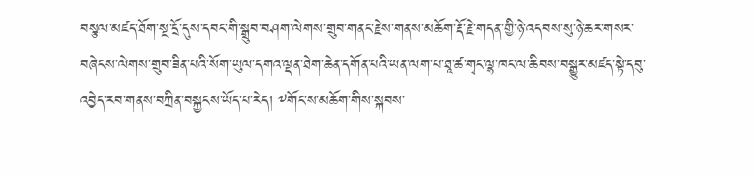བསྩལ་མཛད་ཐོག་སྔ་དྲོ་དུས་དབང་གི་སྒྲུབ་བཤག་ལེགས་གྲུབ་གནང་རྗེས་གནས་མཆོག་རྡོ་རྗེ་གདན་གྱི་ཉེ་འདབས་སུ་ཉེ་ཆར་གསར་བཞེངས་ལེགས་གྲུབ་ཟིན་པའི་སོག་ཡུལ་དགའ་ལྡན་ཐེག་ཆེན་དགོན་པའི་ཡན་ལག་པ་ཐཱ་ཚ་གྭང་ལྷ་ཁང་ལ་ཆིབས་བསྒྱུར་མཛད་སྟེ་དབུ་འབྱེད་རབ་གནས་བཀྲིན་བསྐྱངས་ཡོད་པ་རེད། ༸གོང་ས་མཆོག་གིས་སྐབས་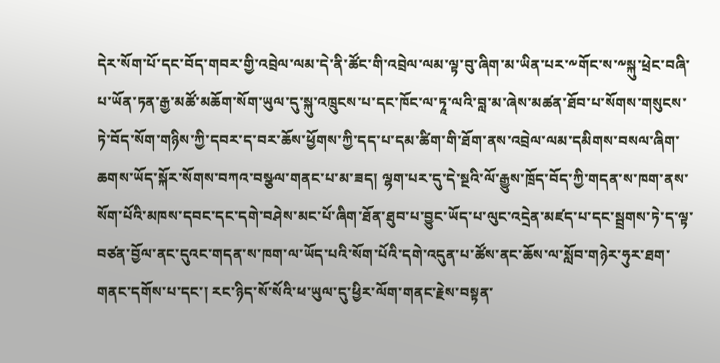དེར་སོག་པོ་དང་བོད་གབར་གྱི་འབྲེལ་ལམ་དེ་ནི་ཚོང་གི་འབྲེལ་ལམ་ལྟ་བུ་ཞིག་མ་ཡིན་པར་༸གོང་ས་༸སྐུ་ཕྲེང་བཞི་པ་ཡོན་ཏན་རྒྱ་མཚོ་མཆོག་སོག་ཡུལ་དུ་སྐུ་འཁྲུངས་པ་དང་ཁོང་ལ་ཏཱ་ལའི་བླ་མ་ཞེས་མཚན་ཐོབ་པ་སོགས་གསུངས་ཏེ་བོད་སོག་གཉིས་ཀྱི་དབར་ད་བར་ཆོས་ཕྱོགས་ཀྱི་དད་པ་དམ་ཚིག་གི་ཐོག་ནས་འབྲེལ་ལམ་དམིགས་བསལ་ཞིག་ཆགས་ཡོད་སྐོར་སོགས་བཀའ་བསྩལ་གནང་པ་མ་ཟད། ལྷག་པར་དུ་དེ་སྔའི་ལོ་རྒྱུས་ཁྲོད་བོད་ཀྱི་གདན་ས་ཁག་ནས་སོག་པོའི་མཁས་དབང་དང་དགེ་བཤེས་མང་པོ་ཞིག་ཐོན་ཐུབ་པ་བྱུང་ཡོད་པ་ལུང་འདྲེན་མཛད་པ་དང་སྦྲགས་ཏེ་ད་ལྟ་བཙན་བྱོལ་ནང་དུའང་གདན་ས་ཁག་ལ་ཡོད་པའི་སོག་པོའི་དགེ་འདུན་པ་ཚོས་ནང་ཆོས་ལ་སློབ་གཉེར་ཧུར་ཐག་གནང་དགོས་པ་དང་། རང་ཉིད་སོ་སོའི་ཕ་ཡུལ་དུ་ཕྱིར་ལོག་གནང་རྗེས་བསྟན་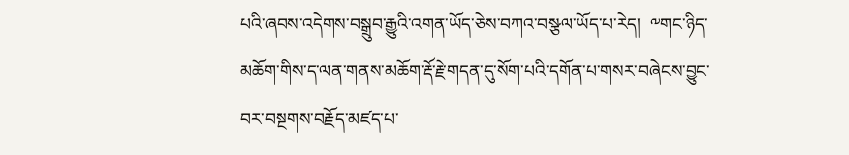པའི་ཞབས་འདེགས་བསྒྲུབ་རྒྱུའི་འགན་ཡོད་ཅེས་བཀའ་བསྩལ་ཡོད་པ་རེད།  ༸གང་ཉིད་མཆོག་གིས་ད་ལན་གནས་མཆོག་རྡོ་རྗེ་གདན་དུ་སོག་པའི་དགོན་པ་གསར་བཞེངས་བྱུང་བར་བསྔགས་བརྗོད་མཛད་པ་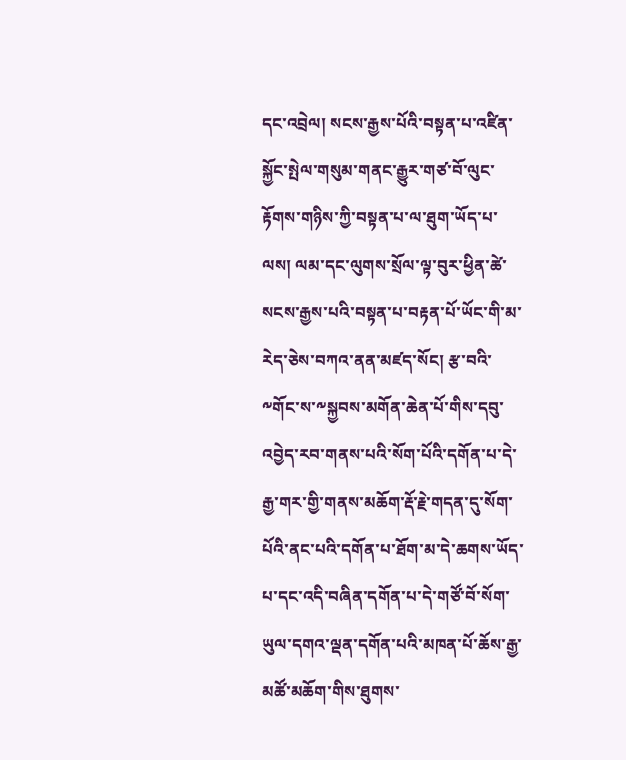དང་འབྲེལ། སངས་རྒྱས་པོའི་བསྟན་པ་འཛིན་སྐྱོང་སྤེལ་གསུམ་གནང་རྒྱུར་གཙ་བོ་ལུང་རྟོགས་གཉིས་ཀྱི་བསྟན་པ་ལ་ཐུག་ཡོད་པ་ལས། ལམ་དང་ལུགས་སྲོལ་ལྟ་བུར་ཕྱིན་ཚེ་སངས་རྒྱས་པའི་བསྟན་པ་བརྟན་པོ་ཡོང་གི་མ་རེད་ཅེས་བཀའ་ནན་མཛད་སོང། རྩ་བའི་༸གོང་ས་༸སྐྱབས་མགོན་ཆེན་པོ་གིས་དབུ་འབྱེད་རབ་གནས་པའི་སོག་པོའི་དགོན་པ་དེ་རྒྱ་གར་གྱི་གནས་མཆོག་རྡོ་རྗེ་གདན་དུ་སོག་པོའི་ནང་པའི་དགོན་པ་ཐོག་མ་དེ་ཆགས་ཡོད་པ་དང་འདི་བཞིན་དགོན་པ་དེ་གཙོ་བོ་སོག་ཡུལ་དགའ་ལྡན་དགོན་པའི་མཁན་པོ་ཆོས་རྒྱ་མཚོ་མཆོག་གིས་ཐུགས་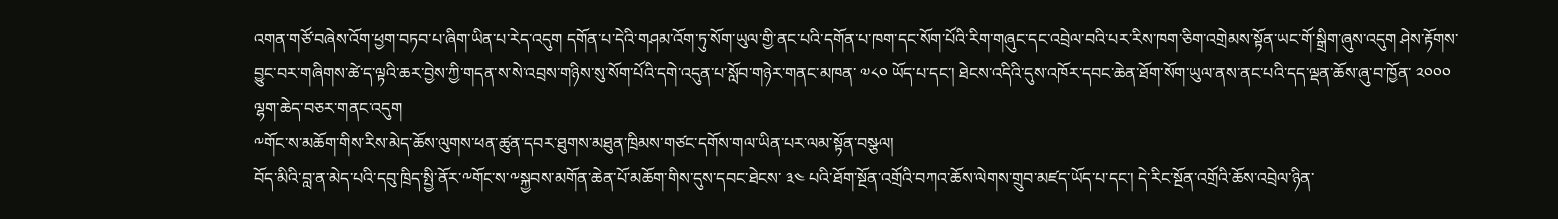འགན་གཙོ་བཞེས་འོག་ཕྱག་བཏབ་པ་ཞིག་ཡིན་པ་རེད་འདུག དགོན་པ་དེའི་གཤམ་འོག་ཏུ་སོག་ཡུལ་གྱི་ནང་པའི་དགོན་པ་ཁག་དང་སོག་པོའི་རིག་གཞུང་དང་འབྲེལ་བའི་པར་རིས་ཁག་ཅིག་འགྲེམས་སྟོན་ཡང་གོ་སྒྲིག་ཞུས་འདུག ཤེས་རྟོགས་བྱུང་བར་གཞིགས་ཚེ་ད་ལྟའི་ཆར་བྱེས་ཀྱི་གདན་ས་སེ་འབྲས་གཉིས་སུ་སོག་པོའི་དགེ་འདུན་པ་སློབ་གཉེར་གནང་མཁན་ ༧༨༠ ཡོད་པ་དང་། ཐེངས་འདིའི་དུས་འཁོར་དབང་ཆེན་ཐོག་སོག་ཡུལ་ནས་ནང་པའི་དད་ལྡན་ཆོས་ཞུ་བ་ཁྱོན་ ༢༠༠༠ ལྷག་ཆེད་བཅར་གནང་འདུག
༸གོང་ས་མཆོག་གིས་རིས་མེད་ཆོས་ལུགས་ཕན་ཚུན་དབར་ཐུགས་མཐུན་ཁྲིམས་གཙང་དགོས་གལ་ཡིན་པར་ལམ་སྟོན་བསྩལ།
བོད་མིའི་བླ་ན་མེད་པའི་དབུ་ཁྲིད་སྤྱི་ནོར་༸གོང་ས་༸སྐྱབས་མགོན་ཆེན་པོ་མཆོག་གིས་དུས་དབང་ཐེངས་ ༣༤ པའི་ཐོག་སྔོན་འགྲོའི་བཀའ་ཆོས་ལེགས་གྲུབ་མཛད་ཡོད་པ་དང་། དེ་རིང་སྔོན་འགྲོའི་ཆོས་འབྲེལ་ཉིན་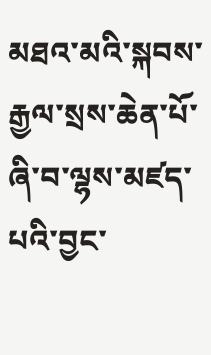མཐའ་མའི་སྐབས་རྒྱལ་སྲས་ཆེན་པོ་ཞི་བ་ལྷས་མཛད་པའི་བྱང་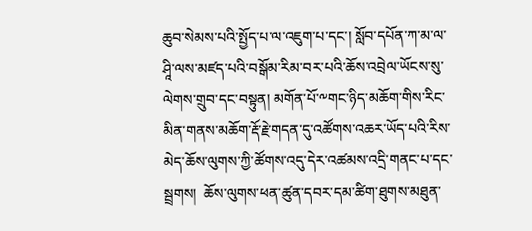ཆུབ་སེམས་པའི་སྤྱོད་པ་ལ་འཇུག་པ་དང་། སློབ་དཔོན་ཀ་མ་ལ་ཤཱི་ལས་མཛད་པའི་བསྒོམ་རིམ་བར་པའི་ཆོས་འབྲེལ་ཡོངས་སུ་ལེགས་གྲུབ་དང་བསྟུན། མགོན་པོ་༸གང་ཉིད་མཆོག་གིས་རིང་མིན་གནས་མཆོག་རྡོ་རྗེ་གདན་དུ་འཚོགས་འཆར་ཡོད་པའི་རིས་མེད་ཆོས་ལུགས་ཀྱི་ཚོགས་འདུ་དེར་འཚམས་འདྲི་གནང་པ་དང་སྦྲགས།  ཆོས་ལུགས་ཕན་ཚུན་དབར་དམ་ཚིག་ཐུགས་མཐུན་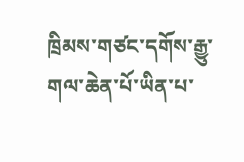ཁྲིམས་གཙང་དགོས་རྒྱུ་གལ་ཆེན་པོ་ཡིན་པ་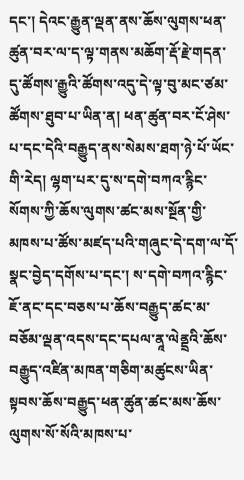དང་། དེའང་རྒྱུན་ལྡན་ནས་ཆོས་ལུགས་ཕན་ཚུན་བར་ལ་ད་ལྟ་གནས་མཆོག་རྡོ་རྗེ་གདན་དུ་ཚོགས་རྒྱུའི་ཚོགས་འདུ་དེ་ལྟ་བུ་མང་ཙམ་ཚོགས་ཐུབ་པ་ཡིན་ན། ཕན་ཚུན་བར་ངོ་ཤེས་པ་དང་དེའི་བརྒྱུད་ནས་སེམས་ཐག་ཉེ་པོ་ཡོང་གི་རེད། ལྷག་པར་དུ་ས་དགེ་བཀའ་རྙིང་སོགས་ཀྱི་ཆོས་ལུགས་ཚང་མས་སྔོན་གྱི་མཁས་པ་ཚོས་མཛད་པའི་གཞུང་དེ་དག་ལ་དོ་སྣང་བྱེད་དགོས་པ་དང་། ས་དགེ་བཀའ་རྙིང་ཇོ་ནང་དང་བཅས་པ་ཆོས་བརྒྱུད་ཚང་མ་བཅོམ་ལྡན་འདས་དང་དཔལ་ནཱ་ལེནྡྲའི་ཆོས་བརྒྱུད་འཛིན་མཁན་གཅིག་མཚུངས་ཡིན་སྟབས་ཆོས་བརྒྱུད་ཕན་ཚུན་ཚང་མས་ཆོས་ལུགས་སོ་སོའི་མཁས་པ་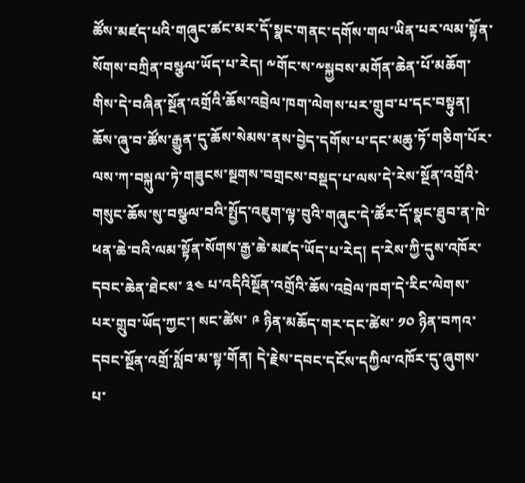ཚོས་མཛད་པའི་གཞུང་ཚང་མར་དོ་སྣང་གནང་དགོས་གལ་ཡིན་པར་ལམ་སྟོན་སོགས་བཀྲིན་བསྩལ་ཡོད་པ་རེད། ༸གོང་ས་༸སྐྱབས་མགོན་ཆེན་པོ་མཆོག་གིས་དེ་བཞིན་སྔོན་འགྲོའི་ཆོས་འབྲེལ་ཁག་ལེགས་པར་གྲུབ་པ་དང་བསྟུན། ཆོས་ཞུ་བ་ཚོས་རྒྱུན་དུ་ཆོས་སེམས་ནས་བྱེད་དགོས་པ་དང་མཆུ་ཏོ་གཅིག་པོར་ལས་ཀ་བསྐུལ་ཏེ་གཟུངས་སྔགས་བགྲངས་བསྡད་པ་ལས་དེ་རེས་སྔོན་འགྲོའི་གསུང་ཆོས་སུ་བསྩལ་བའི་སྤྱོད་འཇུག་ལྟ་བུའི་གཞུང་དེ་ཚོར་དོ་སྣང་ཐུབ་ན་ཁེ་ཕན་ཆེ་བའི་ལམ་སྟོན་སོགས་རྒྱ་ཆེ་མཛད་ཡོད་པ་རེད། ད་རེས་ཀྱི་དུས་འཁོར་དབང་ཆེན་ཐེངས་ ༣༤ པ་འདིའིསྔོན་འགྲོའི་ཆོས་འབྲེལ་ཁག་དེ་རིང་ལེགས་པར་གྲུབ་ཡོད་ཀྱང་། སང་ཚེས་ ༩ ཉིན་མཆོད་གར་དང་ཚེས་ ༡༠ ཉིན་བཀའ་དབང་སྔོན་འགྲོ་སློབ་མ་སྟ་གོན། དེ་རྗེས་དབང་དངོས་དཀྱིལ་འཁོར་དུ་ཞུགས་པ་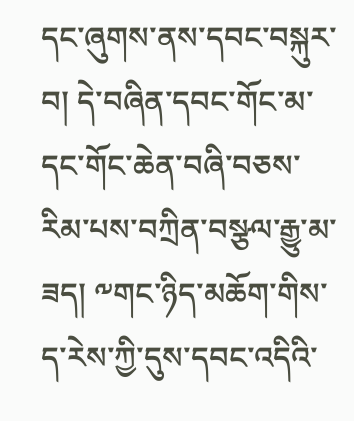དང་ཞུགས་ནས་དབང་བསྐུར་བ། དེ་བཞིན་དབང་གོང་མ་དང་གོང་ཆེན་བཞི་བཅས་རིམ་པས་བཀྲིན་བསྩལ་རྒྱུ་མ་ཟད། ༸གང་ཉིད་མཆོག་གིས་ད་རེས་ཀྱི་དུས་དབང་འདིའི་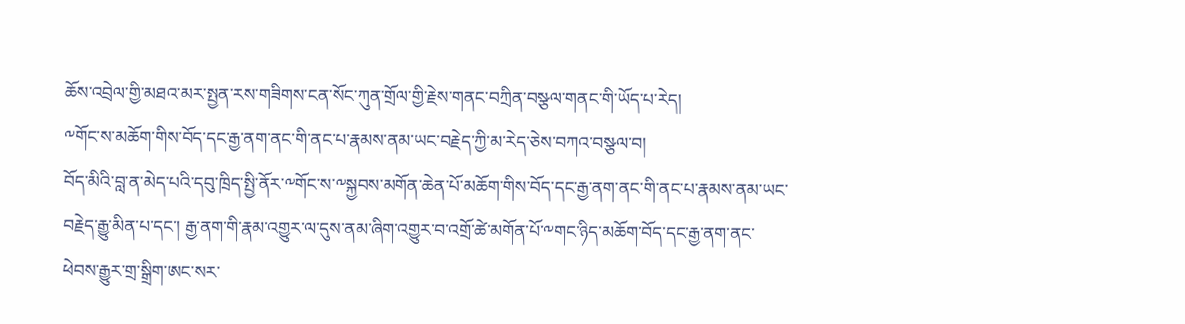ཆོས་འབྲེལ་གྱི་མཐའ་མར་སྤྱན་རས་གཟིགས་ངན་སོང་ཀུན་གྲོལ་གྱི་རྗེས་གནང་བཀྲིན་བསྩལ་གནང་གི་ཡོད་པ་རེད།
༸གོང་ས་མཆོག་གིས་བོད་དང་རྒྱ་ནག་ནང་གི་ནང་པ་རྣམས་ནམ་ཡང་བརྗེད་ཀྱི་མ་རེད་ཅེས་བཀའ་བསྩལ་བ།
བོད་མིའི་བླ་ན་མེད་པའི་དབུ་ཁྲིད་སྤྱི་ནོར་༸གོང་ས་༸སྐྱབས་མགོན་ཆེན་པོ་མཆོག་གིས་བོད་དང་རྒྱ་ནག་ནང་གི་ནང་པ་རྣམས་ནམ་ཡང་བརྗེད་རྒྱུ་མིན་པ་དང་། རྒྱ་ནག་གི་རྣམ་འགྱུར་ལ་དུས་ནམ་ཞིག་འགྱུར་བ་འགྲོ་ཚེ་མགོན་པོ་༸གང་ཉིད་མཆོག་བོད་དང་རྒྱ་ནག་ནང་ཕེབས་རྒྱུར་གྲ་སྒྲིག་ཨང་སར་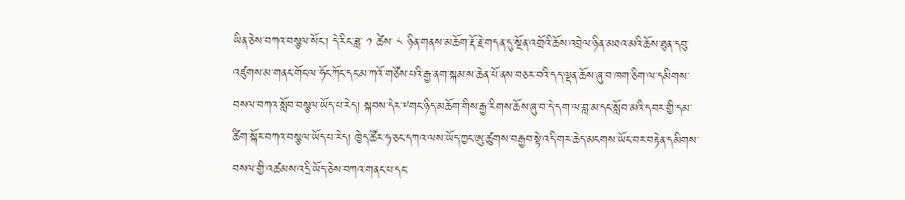ཡིན་ཅེས་བཀའ་བསྩལ་སོང་། དེ་རིང་ཟླ་ ༡ ཚེས་ ༨ ཉིན་གནས་མཆོག་རྡོ་རྗེ་གདན་དུ་སྔོན་འགྲོའི་ཆོས་འབྲེལ་ཉིན་མཐའ་མའི་ཆོས་ཐུན་དབུ་འཛུགས་མ་གནང་གོང་ལ་ཧོང་ཀོང་དང་མ་ཀའོ་གཙོས་པའི་རྒྱ་ནག་སྐམ་ས་ཆེན་པོ་ནས་བཅར་བའི་དད་ལྡན་ཆོས་ཞུ་བ་ཁག་ཅིག་ལ་དམིགས་བསལ་བཀའ་སློབ་བསྩལ་ཡོད་པ་རེད། སྐབས་དེར་༸གང་ཉིད་མཆོག་གིས་རྒྱ་རིགས་ཆོས་ཞུ་བ་དེ་དག་ལ་བླ་མ་དང་སློབ་མའི་དབར་གྱི་དམ་ཚིག་སྐོར་བཀའ་བསྩལ་ཡོད་པ་རེད། ཁྱེད་ཚོར་ཧ་ཅང་དཀའ་ལས་ཡོད་ཀྱང་ཨུ་ཚུགས་བརྒྱབ་སྟེ་འདི་གར་ཆེད་མངགས་ཡོང་བར་བརྟེན་དམིགས་བསལ་གྱི་འཚམས་འདྲི་ཡོད་ཅེས་བཀའ་གནང་པ་དང་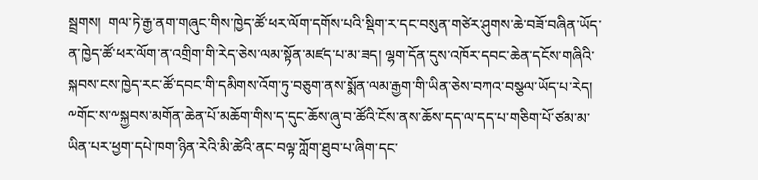སྦྲགས།  གལ་ཏེ་རྒྱ་ནག་གཞུང་གིས་ཁྱེད་ཚོ་ཕར་ལོག་དགོས་པའི་སྡིག་ར་དང་བསུན་གཙེར་ཤུགས་ཆེ་བཟོ་བཞིན་ཡོད་ན་ཁྱེད་ཚོ་ཕར་ལོག་ན་འགྲིག་གི་རེད་ཅེས་ལམ་སྟོན་མཛད་པ་མ་ཟད། ལྷག་དོན་དུས་འཁོར་དབང་ཆེན་དངོས་གཞིའི་སྐབས་ངས་ཁྱེད་རང་ཚོ་དབང་གི་དམིགས་འོག་ཏུ་བཅུག་ནས་སྨོན་ལམ་རྒྱག་གི་ཡིན་ཅེས་བཀའ་བསྩལ་ཡོད་པ་རེད། ༸གོང་ས་༸སྐྱབས་མགོན་ཆེན་པོ་མཆོག་གིས་ད་དུང་ཆོས་ཞུ་བ་ཚོའི་ངོས་ནས་ཆོས་དད་ལ་དད་པ་གཅིག་པོ་ཙམ་མ་ཡིན་པར་ཕྱག་དཔེ་ཁག་ཉིན་རེའི་མི་ཚེའི་ནང་བལྟ་ཀློག་ཐུབ་པ་ཞིག་དང་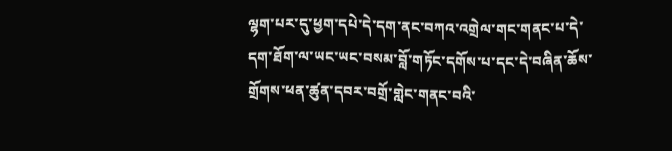ལྷག་པར་དུ་ཕྱག་དཔེ་དེ་དག་ནང་བཀའ་འགྲེལ་གང་གནང་པ་དེ་དག་ཐོག་ལ་ཡང་ཡང་བསམ་བློ་གཏོང་དགོས་པ་དང་དེ་བཞིན་ཆོས་གྲོགས་ཕན་ཚུན་དབར་བགྲོ་གླེང་གནང་བའི་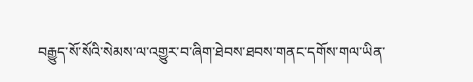བརྒྱུད་སོ་སོའི་སེམས་ལ་འགྱུར་བ་ཞིག་ཐེབས་ཐབས་གནང་དགོས་གལ་ཡིན་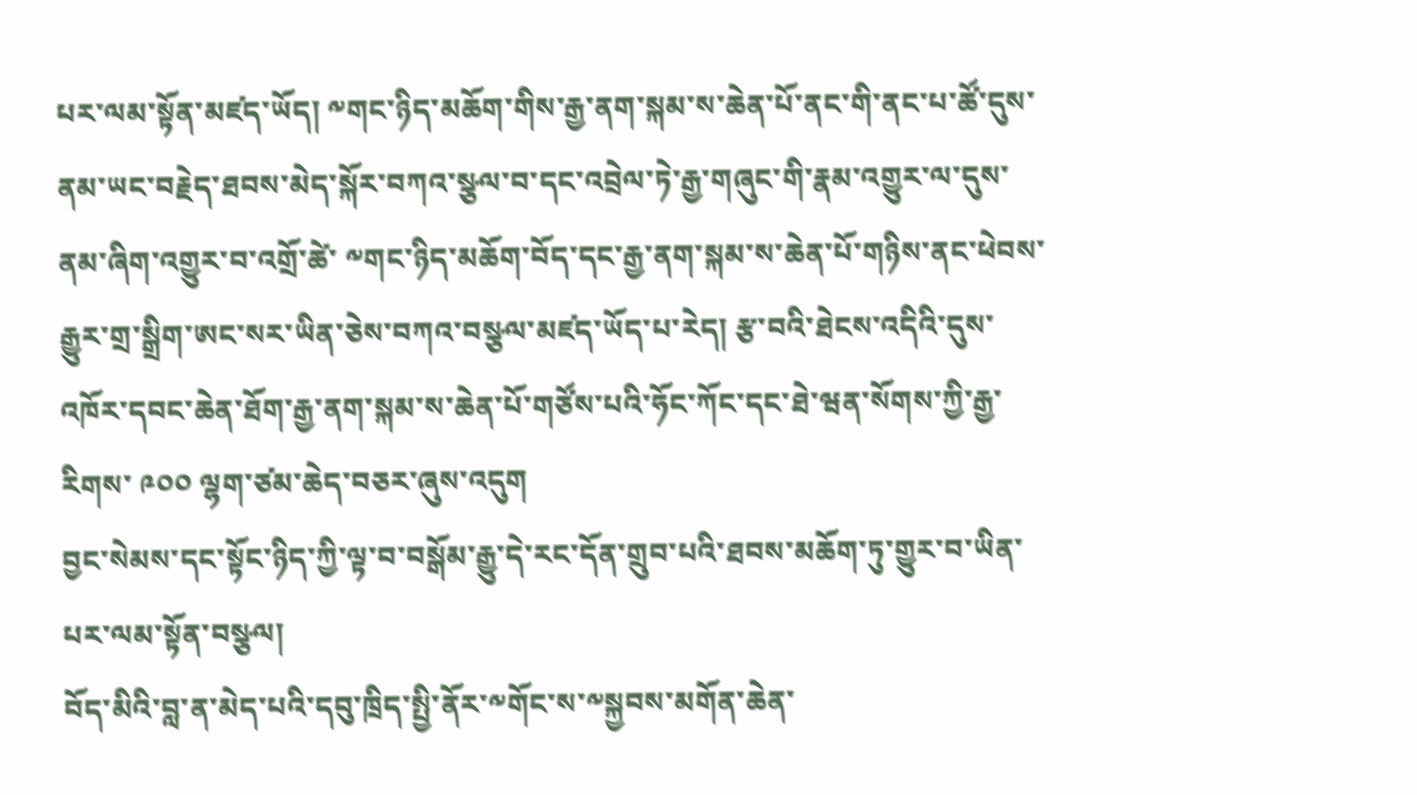པར་ལམ་སྟོན་མཛད་ཡོད། ༸གང་ཉིད་མཆོག་གིས་རྒྱ་ནག་སྐམ་ས་ཆེན་པོ་ནང་གི་ནང་པ་ཚོ་དུས་ནམ་ཡང་བརྗེད་ཐབས་མེད་སྐོར་བཀའ་སྩལ་བ་དང་འབྲེལ་ཏེ་རྒྱ་གཞུང་གི་རྣམ་འགྱུར་ལ་དུས་ནམ་ཞིག་འགྱུར་བ་འགྲོ་ཚེ་ ༸གང་ཉིད་མཆོག་བོད་དང་རྒྱ་ནག་སྐམ་ས་ཆེན་པོ་གཉིས་ནང་ཕེབས་རྒྱུར་གྲ་སྒྲིག་ཨང་སར་ཡིན་ཅེས་བཀའ་བསྩལ་མཛད་ཡོད་པ་རེད། རྩ་བའི་ཐེངས་འདིའི་དུས་འཁོར་དབང་ཆེན་ཐོག་རྒྱ་ནག་སྐམ་ས་ཆེན་པོ་གཙོས་པའི་ཧོང་ཀོང་དང་ཐེ་ཝན་སོགས་ཀྱི་རྒྱ་རིགས་ ༩༠༠ ལྷག་ཙམ་ཆེད་བཅར་ཞུས་འདུག
བྱང་སེམས་དང་སྟོང་ཉིད་ཀྱི་ལྟ་བ་བསྒོམ་རྒྱུ་དེ་རང་དོན་གྲུབ་པའི་ཐབས་མཆོག་ཏུ་གྱུར་བ་ཡིན་པར་ལམ་སྟོན་བསྩལ།
བོད་མིའི་བླ་ན་མེད་པའི་དབུ་ཁྲིད་སྤྱི་ནོར་༸གོང་ས་༸སྐྱབས་མགོན་ཆེན་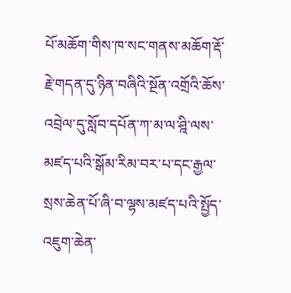པོ་མཆོག་གིས་ཁ་སང་གནས་མཆོག་རྡོ་རྗེ་གདན་དུ་ཉིན་བཞིའི་སྔོན་འགྲོའི་ཆོས་འབྲེལ་དུ་སློབ་དཔོན་ཀ་མ་ལ་ཤྰི་ལས་མཛད་པའི་སྒོམ་རིམ་བར་པ་དང་རྒྱལ་སྲས་ཆེན་པོ་ཞི་བ་ལྷས་མཛད་པའི་སྤྱོད་འཇུག་ཆེན་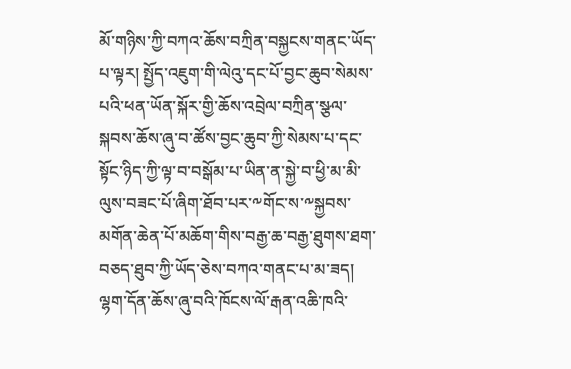མོ་གཉིས་ཀྱི་བཀའ་ཆོས་བཀྲིན་བསྐྱངས་གནང་ཡོད་པ་ལྟར། སྤྱོད་འཇུག་གི་ལེའུ་དང་པོ་བྱང་ཆུབ་སེམས་པའི་ཕན་ཡོན་སྐོར་གྱི་ཆོས་འབྲེལ་བཀྲིན་སྩལ་སྐབས་ཆོས་ཞུ་བ་ཚོས་བྱང་ཆུབ་ཀྱི་སེམས་པ་དང་སྟོང་ཉིད་ཀྱི་ལྟ་བ་བསྒོམ་པ་ཡིན་ན་སྐྱེ་བ་ཕྱི་མ་མི་ལུས་བཟང་པོ་ཞིག་ཐོབ་པར་༸གོང་ས་༸སྐྱབས་མགོན་ཆེན་པོ་མཆོག་གིས་བརྒྱ་ཆ་བརྒྱ་ཐུགས་ཐག་བཅད་ཐུབ་ཀྱི་ཡོད་ཅེས་བཀའ་གནང་པ་མ་ཟད། ལྷག་དོན་ཆོས་ཞུ་བའི་ཁོངས་ལོ་རྒན་འཆི་ཁའི་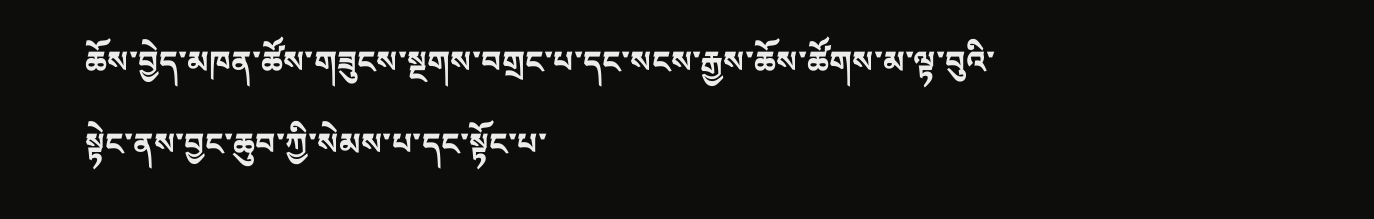ཆོས་བྱེད་མཁན་ཚོས་གཟུངས་སྔགས་བགྲང་པ་དང་སངས་རྒྱས་ཆོས་ཚོགས་མ་ལྟ་བུའི་སྟེང་ནས་བྱང་ཆུབ་ཀྱི་སེམས་པ་དང་སྟོང་པ་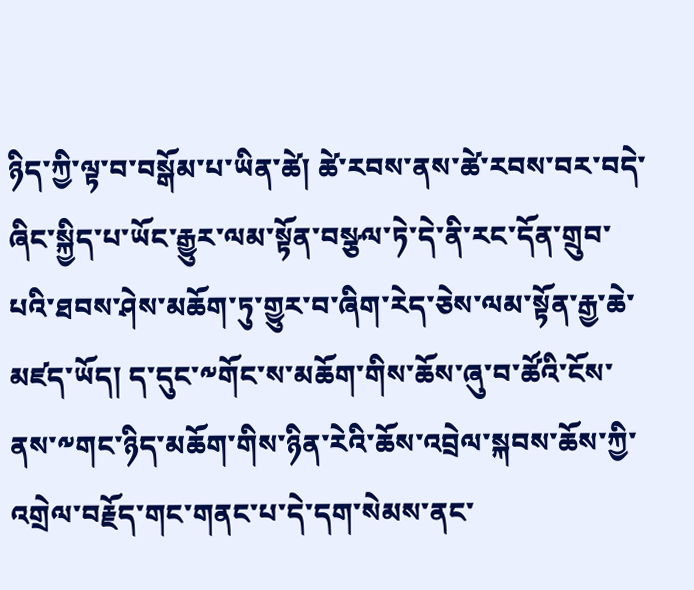ཉིད་ཀྱི་ལྟ་བ་བསྒོམ་པ་ཡིན་ཚེ། ཚེ་རབས་ནས་ཚེ་རབས་བར་བདེ་ཞིང་སྐྱིད་པ་ཡོང་རྒྱུར་ལམ་སྟོན་བསྩལ་ཏེ་དེ་ནི་རང་དོན་གྲུབ་པའི་ཐབས་ཤེས་མཆོག་ཏུ་གྱུར་བ་ཞིག་རེད་ཅེས་ལམ་སྟོན་རྒྱ་ཆེ་མཛད་ཡོད། ད་དུང་༸གོང་ས་མཆོག་གིས་ཆོས་ཞུ་བ་ཚོའི་ངོས་ནས་༸གང་ཉིད་མཆོག་གིས་ཉིན་རེའི་ཆོས་འབྲེལ་སྐབས་ཆོས་ཀྱི་འགྲེལ་བརྗོད་གང་གནང་པ་དེ་དག་སེམས་ནང་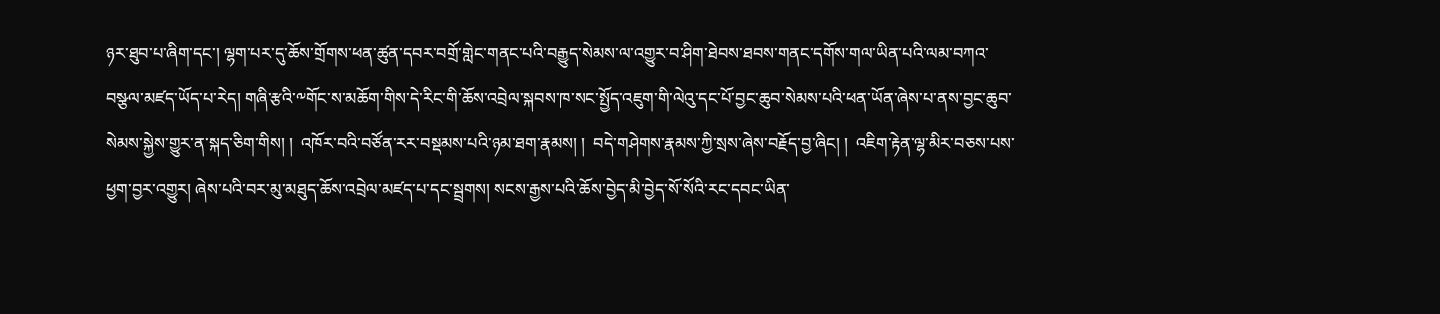ཉར་ཐུབ་པ་ཞིག་དང་། ལྷག་པར་དུ་ཆོས་གྲོགས་ཕན་ཚུན་དབར་བགྲོ་གླེང་གནང་པའི་བརྒྱུད་སེམས་ལ་འགྱུར་བ་ཤིག་ཐེབས་ཐབས་གནང་དགོས་གལ་ཡིན་པའི་ལམ་བཀའ་བསྩལ་མཛད་ཡོད་པ་རེད། གཞི་རྩའི་༸གོང་ས་མཆོག་གིས་དེ་རིང་གི་ཆོས་འབྲེལ་སྐབས་ཁ་སང་སྤྱོད་འཇུག་གི་ལེའུ་དང་པོ་བྱང་ཆུབ་སེམས་པའི་ཕན་ཡོན་ཞེས་པ་ནས་བྱང་ཆུབ་སེམས་སྐྱེས་གྱུར་ན་སྐད་ཅིག་གིས། །  འཁོར་བའི་བཙོན་རར་བསྡམས་པའི་ཉམ་ཐག་རྣམས། །  བདེ་གཤེགས་རྣམས་ཀྱི་སྲས་ཞེས་བརྗོད་བྱ་ཞིང། །  འཇིག་རྟེན་ལྷ་མིར་བཅས་པས་ཕྱག་བྱར་འགྱུར། ཞེས་པའི་བར་མུ་མཐུད་ཆོས་འབྲེལ་མཛད་པ་དང་སྦྲགས། སངས་རྒྱས་པའི་ཆོས་བྱེད་མི་བྱེད་སོ་སོའི་རང་དབང་ཡིན་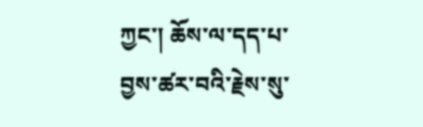ཀྱང་། ཆོས་ལ་དད་པ་བྱས་ཚར་བའི་རྗེས་སུ་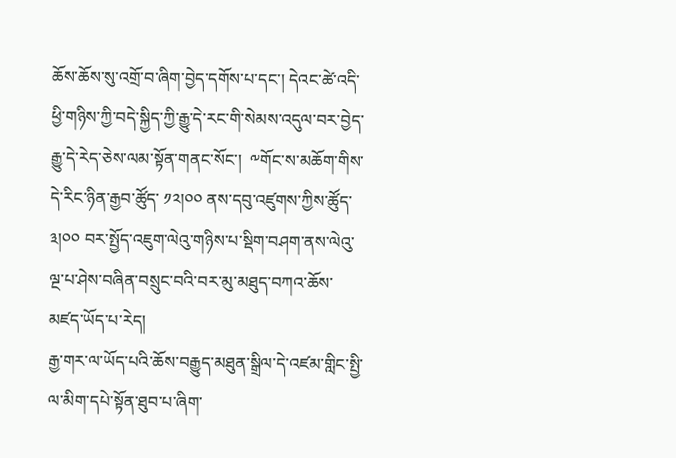ཆོས་ཆོས་སུ་འགྲོ་བ་ཞིག་བྱེད་དགོས་པ་དང་། དེའང་ཚེ་འདི་ཕྱི་གཉིས་ཀྱི་བདེ་སྐྱིད་ཀྱི་རྒྱུ་དེ་རང་གི་སེམས་འདུལ་བར་བྱེད་རྒྱུ་དེ་རེད་ཅེས་ལམ་སྟོན་གནང་སོང་།  ༸གོང་ས་མཆོག་གིས་དེ་རིང་ཉིན་རྒྱབ་ཚོུད་ ༡༢།༠༠ ནས་དབུ་འཛུགས་ཀྱིས་ཚོུད་ ༣།༠༠ བར་སྤྱོད་འཇུག་ལེའུ་གཉིས་པ་སྡིག་བཤག་ནས་ལེའུ་ལྔ་པ་ཤེས་བཞིན་བསྲུང་བའི་བར་མུ་མཐུད་བཀའ་ཆོས་མཛད་ཡོད་པ་རེད།
རྒྱ་གར་ལ་ཡོད་པའི་ཆོས་བརྒྱུད་མཐུན་སྒྲིལ་དེ་འཛམ་གླིང་སྤྱི་ལ་མིག་དཔེ་སྟོན་ཐུབ་པ་ཞིག་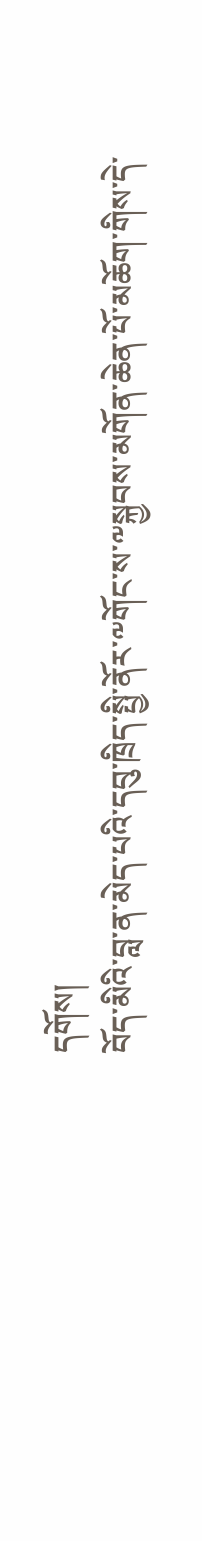དགོས།
བོད་མིའི་བླ་ན་མེད་པའི་དབུ་ཁྲིད་སྤྱི་ནོར་༸གོང་ས་༸སྐྱབས་མགོན་ཆེན་པོ་མཆོག་གིས་དེ་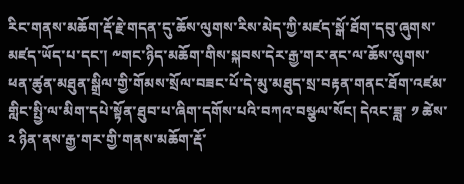རིང་གནས་མཆོག་རྡོ་རྗེ་གདན་དུ་ཆོས་ལུགས་རིས་མེད་ཀྱི་མཛད་སྒོ་ཐོག་དབུ་ཞུགས་མཛད་ཡོད་པ་དང་། ༸གང་ཉིད་མཆོག་གིས་སྐབས་དེར་རྒྱ་གར་ནང་ལ་ཆོས་ལུགས་ཕན་ཚུན་མཐུན་སྒྲིལ་གྱི་གོམས་སྲོལ་བཟང་པོ་དེ་མུ་མཐུད་སྲ་བརྟན་གནང་ཐོག་འཛམ་གླིང་སྤྱི་ལ་མིག་དཔེ་སྟོན་ཐུབ་པ་ཞིག་དགོས་པའི་བཀའ་བསྩལ་སོང། དེའང་ཟླ་ ༡ ཚེས་ ༢ ཉིན་ནས་རྒྱ་གར་གྱི་གནས་མཆོག་རྡོ་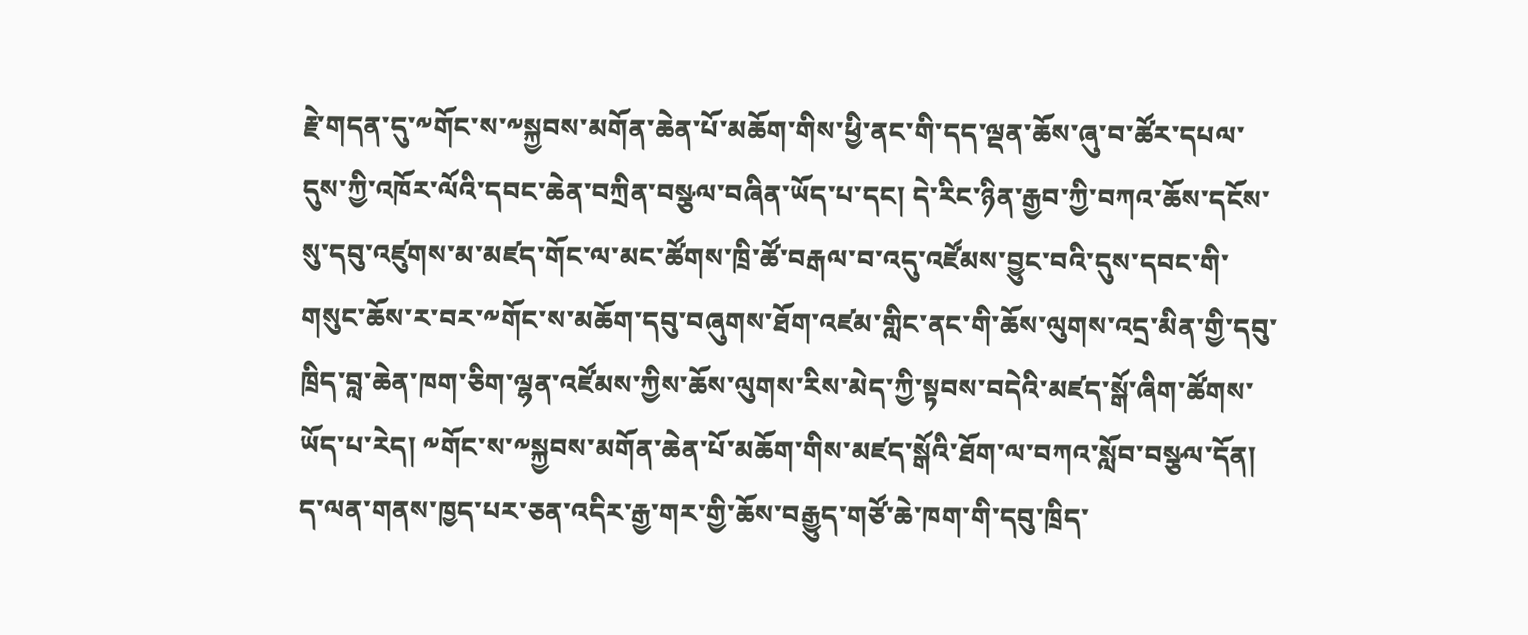རྗེ་གདན་དུ་༸གོང་ས་༸སྐྱབས་མགོན་ཆེན་པོ་མཆོག་གིས་ཕྱི་ནང་གི་དད་ལྡན་ཆོས་ཞུ་བ་ཚོར་དཔལ་དུས་ཀྱི་འཁོར་ལོའི་དབང་ཆེན་བཀྲིན་བསྩལ་བཞིན་ཡོད་པ་དང། དེ་རིང་ཉིན་རྒྱབ་ཀྱི་བཀའ་ཆོས་དངོས་སུ་དབུ་འཛུགས་མ་མཛད་གོང་ལ་མང་ཚོགས་ཁྲི་ཚོ་བརྒལ་བ་འདུ་འཛོམས་བྱུང་བའི་དུས་དབང་གི་གསུང་ཆོས་ར་བར་༸གོང་ས་མཆོག་དབུ་བཞུགས་ཐོག་འཛམ་གླིང་ནང་གི་ཆོས་ལུགས་འདྲ་མིན་གྱི་དབུ་ཁྲིད་བླ་ཆེན་ཁག་ཅིག་ལྷན་འཛོམས་ཀྱིས་ཆོས་ལུགས་རིས་མེད་ཀྱི་སྟབས་བདེའི་མཛད་སྒོ་ཞིག་ཚོགས་ཡོད་པ་རེད། ༸གོང་ས་༸སྐྱབས་མགོན་ཆེན་པོ་མཆོག་གིས་མཛད་སྒོའི་ཐོག་ལ་བཀའ་སློབ་བསྩལ་དོན། ད་ལན་གནས་ཁྱད་པར་ཅན་འདིར་རྒྱ་གར་གྱི་ཆོས་བརྒྱུད་གཙོ་ཆེ་ཁག་གི་དབུ་ཁྲིད་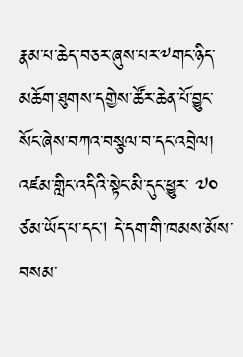རྣམ་པ་ཆེད་བཅར་ཞུས་པར་༸གང་ཉིད་མཆོག་ཐུགས་དགྱེས་ཚོར་ཆེན་པོ་བྱུང་སོང་ཞེས་བཀའ་བསྩལ་བ་དང་འབྲེལ། འཛམ་གླིང་འདིའི་སྟེང་མི་དུང་ཕྱུར་ ༧༠ ཙམ་ཡོད་པ་དང། དེ་དག་གི་ཁམས་མོས་བསམ་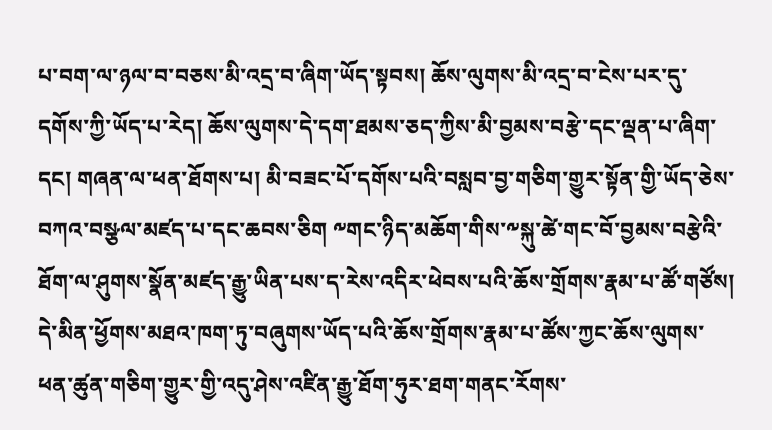པ་བག་ལ་ཉལ་བ་བཅས་མི་འདྲ་བ་ཞིག་ཡོད་སྟབས། ཆོས་ལུགས་མི་འདྲ་བ་ངེས་པར་དུ་དགོས་ཀྱི་ཡོད་པ་རེད། ཆོས་ལུགས་དེ་དག་ཐམས་ཅད་ཀྱིས་མི་བྱམས་བརྩེ་དང་ལྡན་པ་ཞིག་དང། གཞན་ལ་ཕན་ཐོགས་པ། མི་བཟང་པོ་དགོས་པའི་བསླབ་བྱ་གཅིག་གྱུར་སྟོན་གྱི་ཡོད་ཅེས་བཀའ་བསྩལ་མཛད་པ་དང་ཆབས་ཅིག ༸གང་ཉིད་མཆོག་གིས་༸སྐུ་ཚེ་གང་བོ་བྱམས་བརྩེའི་ཐོག་ལ་ཤུགས་སྣོན་མཛད་རྒྱུ་ཡིན་པས་ད་རེས་འདིར་ཕེབས་པའི་ཆོས་གྲོགས་རྣམ་པ་ཚོ་གཙོས། དེ་མིན་ཕྱོགས་མཐའ་ཁག་ཏུ་བཞུགས་ཡོད་པའི་ཆོས་གྲོགས་རྣམ་པ་ཚོས་ཀྱང་ཆོས་ལུགས་ཕན་ཚུན་གཅིག་གྱུར་གྱི་འདུ་ཤེས་འཛིན་རྒྱུ་ཐོག་ཧུར་ཐག་གནང་རོགས་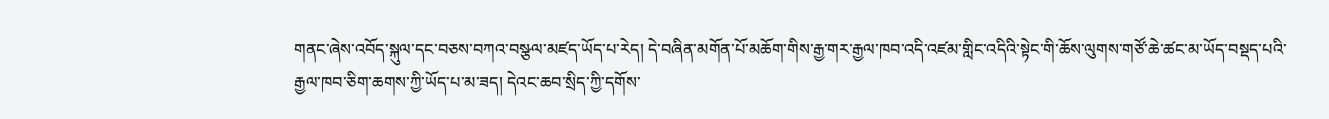གནང་ཞེས་འབོད་སྐུལ་དང་བཅས་བཀའ་བསྩལ་མཛད་ཡོད་པ་རེད། དེ་བཞིན་མགོན་པོ་མཆོག་གིས་རྒྱ་གར་རྒྱལ་ཁབ་འདི་འཛམ་གླིང་འདིའི་སྟེང་གི་ཆོས་ལུགས་གཙོ་ཆེ་ཚང་མ་ཡོད་བསྡད་པའི་རྒྱལ་ཁབ་ཅིག་ཆགས་ཀྱི་ཡོད་པ་མ་ཟད། དེའང་ཆབ་སྲིད་ཀྱི་དགོས་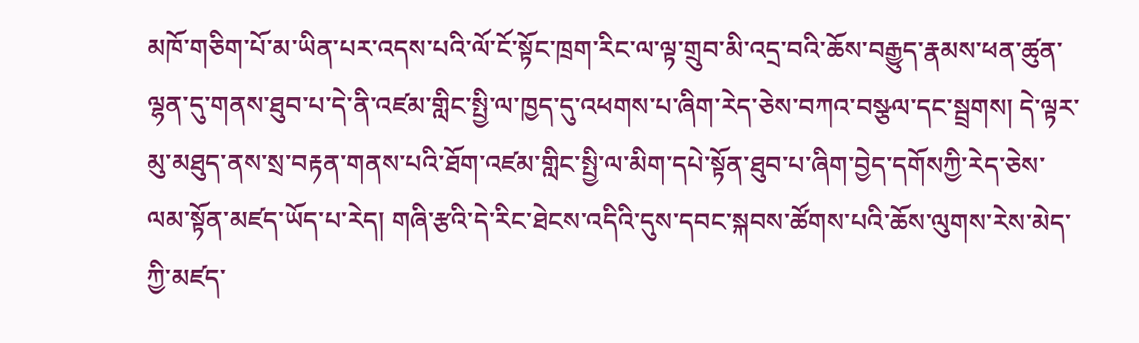མཁོ་གཅིག་པོ་མ་ཡིན་པར་འདས་པའི་ལོ་ངོ་སྟོང་ཁྲག་རིང་ལ་ལྟ་གྲུབ་མི་འདྲ་བའི་ཆོས་བརྒྱུད་རྣམས་ཕན་ཚུན་ལྷན་དུ་གནས་ཐུབ་པ་དེ་ནི་འཛམ་གླིང་སྤྱི་ལ་ཁྱད་དུ་འཕགས་པ་ཞིག་རེད་ཅེས་བཀའ་བསྩལ་དང་སྦྲགས། དེ་ལྟར་མུ་མཐུད་ནས་སྲ་བརྟན་གནས་པའི་ཐོག་འཛམ་གླིང་སྤྱི་ལ་མིག་དཔེ་སྟོན་ཐུབ་པ་ཞིག་བྱེད་དགོསཀྱི་རེད་ཅེས་ལམ་སྟོན་མཛད་ཡོད་པ་རེད། གཞི་རྩའི་དེ་རིང་ཐེངས་འདིའི་དུས་དབང་སྐབས་ཚོགས་པའི་ཆོས་ལུགས་རེས་མེད་ཀྱི་མཛད་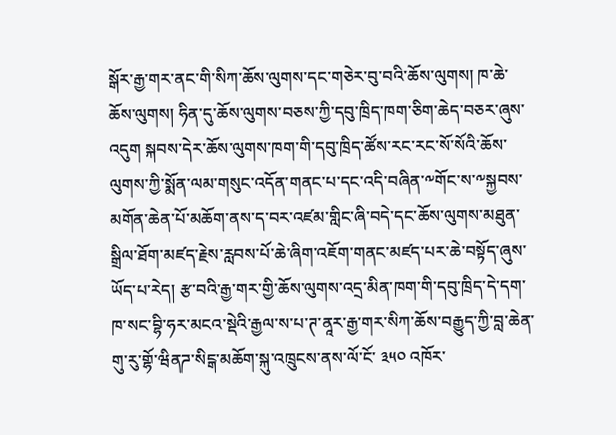སྒོར་རྒྱ་གར་ནང་གི་སིཀ་ཆོས་ལུགས་དང་གཅེར་བུ་བའི་ཆོས་ལུགས། ཁ་ཆེ་ཆོས་ལུགས། ཧིན་དུ་ཆོས་ལུགས་བཅས་ཀྱི་དབུ་ཁྲིད་ཁག་ཅིག་ཆེད་བཅར་ཞུས་འདུག སྐབས་དེར་ཆོས་ལུགས་ཁག་གི་དབུ་ཁྲིད་ཚོས་རང་རང་སོ་སོའི་ཆོས་ལུགས་ཀྱི་སྨོན་ལམ་གསུང་འདོན་གནང་པ་དང་འདི་བཞིན་༸གོང་ས་༸སྐྱབས་མགོན་ཆེན་པོ་མཆོག་ནས་ད་བར་འཛམ་གླིང་ཞི་བདེ་དང་ཆོས་ལུགས་མཐུན་སྒྲིལ་ཐོག་མཛད་རྗེས་རླབས་པོ་ཆེ་ཞིག་འཇོག་གནང་མཛད་པར་ཆེ་བསྟོད་ཞུས་ཡོད་པ་རེད། རྩ་བའི་རྒྱ་གར་གྱི་ཆོས་ལུགས་འདྲ་མིན་ཁག་གི་དབུ་ཁྲིད་དེ་དག་ཁ་སང་བྷི་ཧར་མངའ་སྡེའི་རྒྱལ་ས་པ་ཊ་ནཱར་རྒྱ་གར་སིཀ་ཆོས་བརྒྱུད་ཀྱི་བླ་ཆེན་གུ་རུ་གྷོ་ཝིནཌ་སིངྒ་མཆོག་སྐུ་འཁྲུངས་ནས་ལོ་ངོ་ ༣༥༠ འཁོར་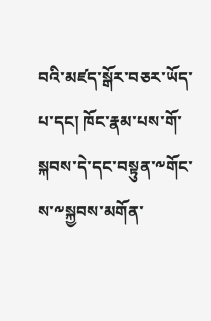བའི་མཛད་སྒོར་བཅར་ཡོད་པ་དང། ཁོང་རྣམ་པས་གོ་སྐབས་དེ་དང་བསྟུན་༸གོང་ས་༸སྐྱབས་མགོན་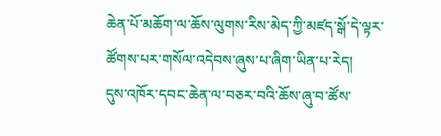ཆེན་པོ་མཆོག་ལ་ཆོས་ལུགས་རིས་མེད་ཀྱི་མཛད་སྒོ་དེ་ལྟར་ཚོགས་པར་གསོལ་འདེབས་ཞུས་པ་ཞིག་ཡིན་པ་རེད།
དུས་འཁོར་དབང་ཆེན་ལ་བཅར་བའི་ཆོས་ཞུ་བ་ཚོས་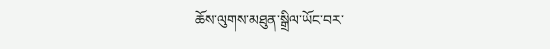ཆོས་ལུགས་མཐུན་སྒྲིལ་ཡོང་བར་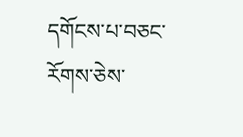དགོངས་པ་བཅང་རོགས་ཅེས་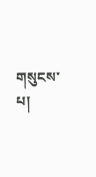གསུངས་པ།